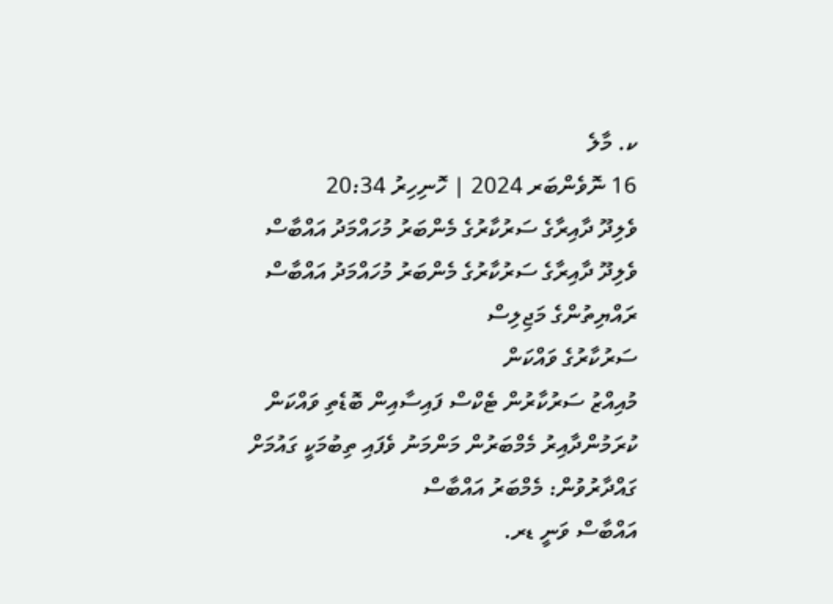ކ. މާލެ
16 ނޮވެންބަރ 2024 | ހޮނިހިރު 20:34
ވެލިދޫ ދާއިރާގެ ސަރުކާރުގެ މެންބަރު މުހައްމަދު އައްބާސް
ވެލިދޫ ދާއިރާގެ ސަރުކާރުގެ މެންބަރު މުހައްމަދު އައްބާސް
ރައްޔިތުންގެ މަޖިލިސް
ސަރުކާރުގެ ވައްކަން
މުއިއްޒު ސަރުކާރުން ޓެކްސް ފައިސާއިން ބޮޑެތި ވައްކަން ކުރަމުންދާއިރު މެމްބަރުން މަންމަނު ވެފައި ތިބުމަކީ ގައުމަށް ގައްދާރުވުން: މެމްބަރު އައްބާސް
އައްބާސް ވަނީ ޑރ.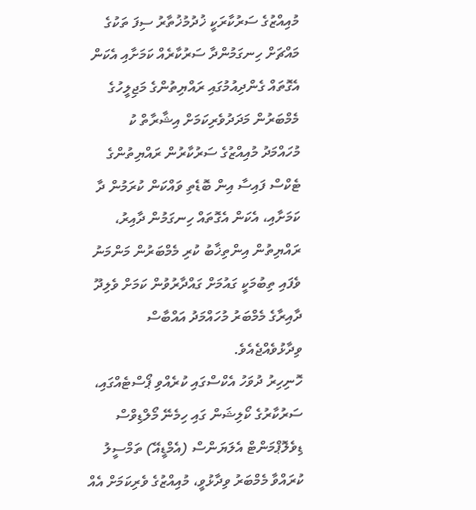މުއިއްޒުގެ ސަރުކާރަކީ ޚުދުމުޚުތާރު ސިފަ ތަކުގެ މައްޗަށް ހިނގަމުންދާ ސަރުކާރެއް ކަމަށާއި އެކަން އެގޮތައް ގެންދިއުމުގައި ރައްޔިތުންގެ މަޖިލީހުގެ މެމްބަރުން މަދަދުވެރިކަމަށް އިޝާރާތް ކު
މުހައްމަދު މުއިއްޒުގެ ސަރުކާރުން ރައްޔިތުންގެ ޓެކްސް ފައިސާ އިން ބޮޑެތި ވައްކަން ކުރަމުން ދާ ކަމަށާއި، އެކަން އެގޮތައް ހިނގަމުން ދާއިރު، ރައްޔިތުން އިންތިޚާބު ކުރި މެމްބަރުން މަންމަނު ވެފައި ތިބުމަކީ ގައުމަށް ގައްދާރުވުން ކަމަށް ވެލިދޫ ދާއިރާގެ މެމްބަރު މުހައްމަދު އައްބާސް ވިދާޅުވެއްޖެއެވެ.
ހޮނިހިރު ދުވަހު އެކްސްގައި ކުރެއްވި ޕޯސްޓެއްގައި، ސަރުކާރުގެ ކޯލިޝަން ގައި ހިމެނޭ މޯލްޑިވްސް ޑިވެލޮޕްމަންޓް އެލަޔަންސް (އެމްޑީއޭ) ތަމްސީލު ކުރައްވާ މެމްބަރު ވިދާޅުވީ، މުއިއްޒުގެ ވެރިކަމަށް އެއް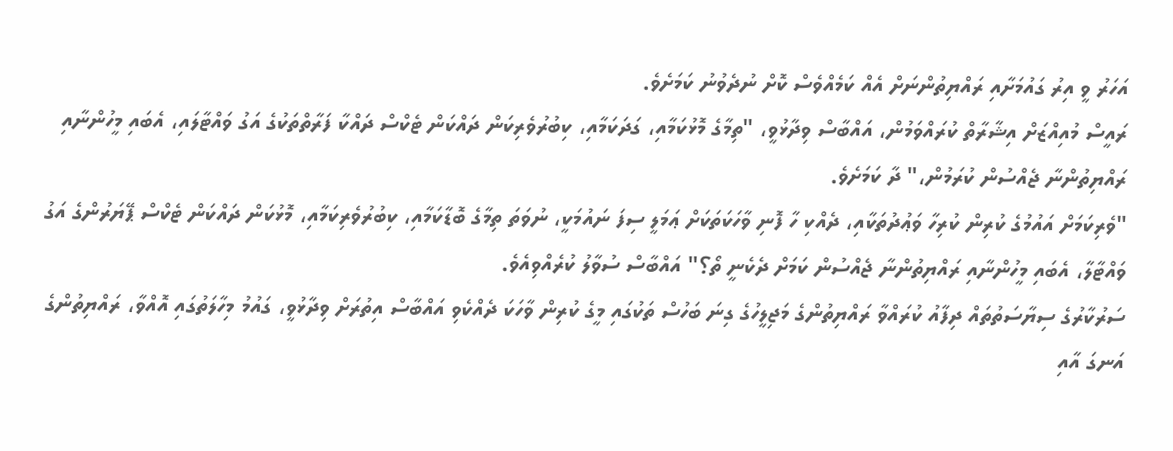އަހަރު ވީ އިރު ގައުމަށާއި ރައްޔިތުންނަށް އެއް ކަމެއްވެސް ކޮށް ނުދެވުނު ކަމަށެވެ.
ރައީސް މުއިއްޒަށް އިޝާރާތް ކުރައްވަމުން، އައްބާސް ވިދާޅުވީ، "ތިމާގެ މޮޅުކަމާއި، ގަދަކަމާއި، ކިބުރުވެރިކަން ދައްކަން ޓެކްސް ދައްކާ ފަރާތްތަކުގެ އަގު ވައްޓާލައި، އެބައި މީހުންނާއި ރައްޔިތުންނާ ޖެއްސުން ކުރަމުން،" ދާ ކަމަށެވެ.
"ވެރިކަމަށް އައުމުގެ ކުރިން ކުރިހާ ވަޢުދުތަކާއި، ދެއްކި ހާ ފޮނި ވާހަކަތަކަށް ޢަމަލީ ސިފަ ނައުމަކީ، ނުވަތަ ތިމާގެ ބޮޑާކަމާއި، ކިބުރުވެރިކަމާއި، މޮޅުކަން ދައްކަން ޓެކްސް ޕޭޔަރުންގެ އަގު ވައްޓާލާ، އެބައި މީހުންނާއި ރައްޔިތުންނާ ޖެއްސުން ކަމަށް ދެކެނީ ތޯ؟" އައްބާސް ސުވާލު ކުރެއްވިއެވެ.
ސަރުކާރުގެ ސިޔާސަތުތައް ދިފާއު ކުރައްވާ ރައްޔިތުންގެ މަޖިލީހުގެ ގިނަ ބަހުސް ތަކުގައި މީގެ ކުރިން ވާހަކަ ދެއްކެވި އައްބާސް އިތުރަށް ވިދާޅުވީ، ގައުމު މިހާލަތުގައި އޮއްވާ، ރައްޔިތުންގެ އަނގަ އާއި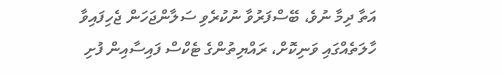އަތާ ދިމާ ނުވެ، ބޭސްފަރުވާ ނުކުރެވި ސަލާންޖަހަން ޖެހިފައިވާ ހާލަތެއްގައި ވަނިކޮށް، ރައްޔިތުންގެ ޓެކްސް ފައިސާއިން ފުށި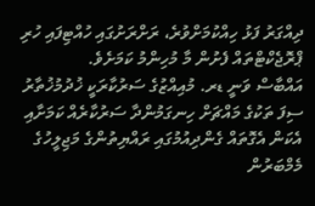ދިއްގަރު ފަޅު ހިއްކުމަށްވުރެ، ރަށްރަށުގައި ހުއްޓިފައި ހުރި ޕްރޮޖެކްޓްތައް ފެށުން މާ މުހިންމު ކަމަށެވެ.
އައްބާސް ވަނީ ޑރ. މުއިއްޒުގެ ސަރުކާރަކީ ޚުދުމުޚުތާރު ސިފަ ތަކުގެ މައްޗަށް ހިނގަމުންދާ ސަރުކާރެއް ކަމަށާއި އެކަން އެގޮތައް ގެންދިއުމުގައި ރައްޔިތުންގެ މަޖިލީހުގެ މެމްބަރުން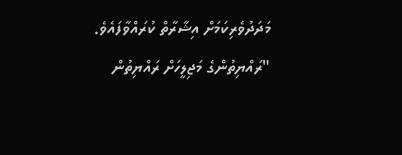މަދަދުވެރިކަމަށް އިޝާރާތް ކުރައްވާފައެވެ. "ރައްޔިތުންގެ މަޖިލީހަށް ރައްޔިތުން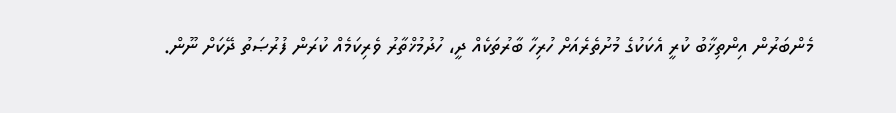މެންބަރުން އިންތިޚާބު ކުރީ އެކަކުގެ މުށުތެރެއަށް ހުރިހާ ބާރުތަކެއް ދީ، ހުދުމުޚްތާރު ވެރިކަމެއް ކުރަން ފުރުޞަތު ދޭކަށް ނޫން.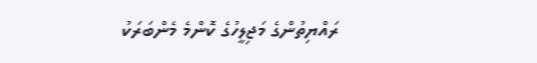ރައްޔިތުންގެ މަޖިލީހުގެ ކޮންމެ މެންބަރަކު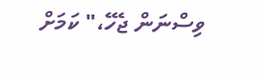ވިސްނަން ޖެހޭ،" ކަމަށް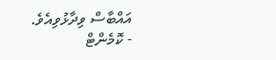އައްބާސް ވިދާޅުވިއެވެ.
- ކޮމެންޓް